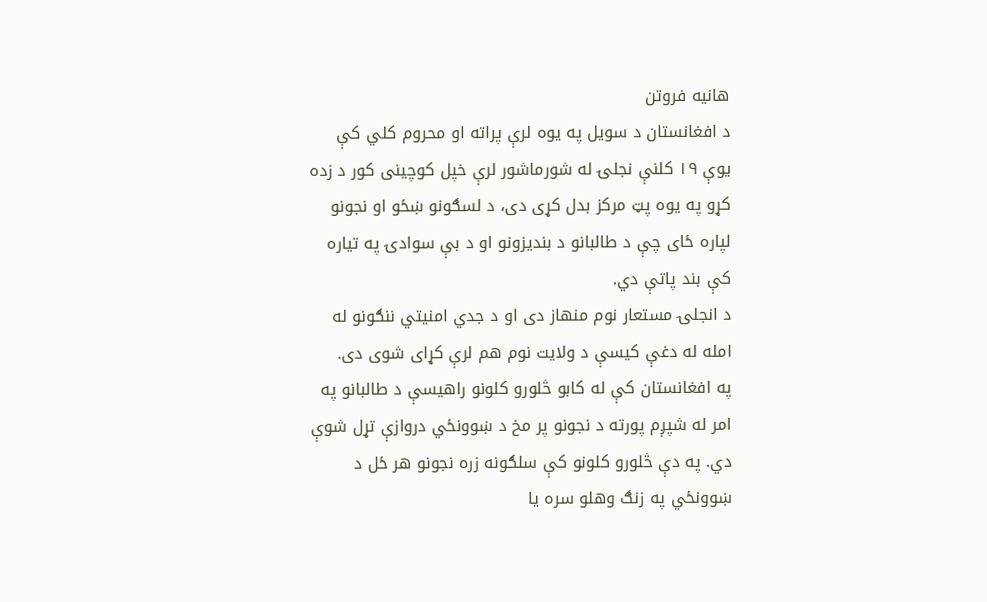هانیه فروتن
د افغانستان د سویل په یوه لرې پراته او محروم کلي کې یوې ۱۹ کلنې نجلۍ له شورماشور لرې خپل کوچینی کور د زده کړو په یوه پټ مرکز بدل کړی دی، د لسګونو ښځو او نجونو لپاره ځای چې د طالبانو د بندیزونو او د بې سوادۍ په تیاره کې بند پاتې دي.
د انجلۍ مستعار نوم منهاز دی او د جدي امنیتي ننګونو له امله له دغې کیسې د ولایت نوم هم لرې کړای شوی دی.
په افغانستان کې له کابو څلورو کلونو راهیسې د طالبانو په امر له شپږم پورته د نجونو پر مخ د ښوونځي دروازې تړل شوې دي. په دې څلورو کلونو کې سلګونه زره نجونو هر ځل د ښوونځي په زنګ وهلو سره یا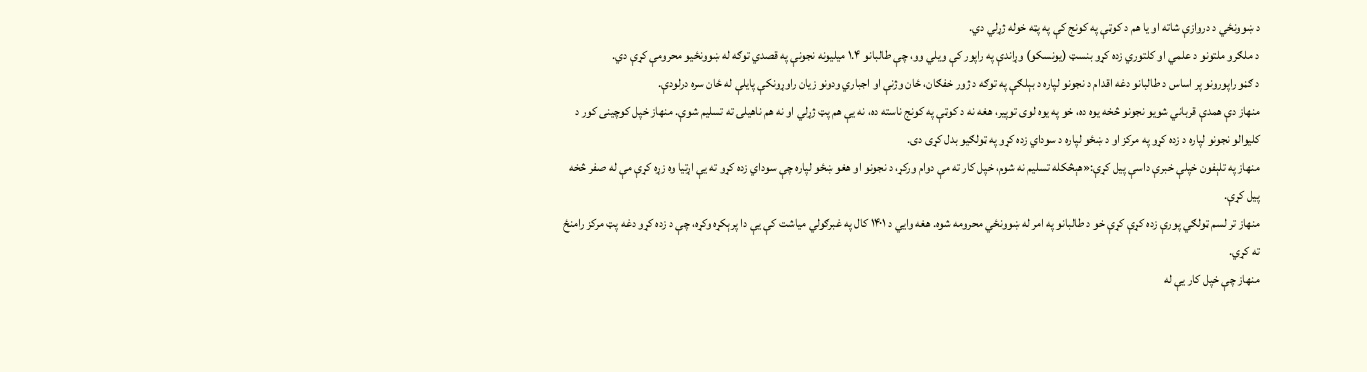د ښوونځي د دروازې شاته او یا هم د کوټې په کونج کې په پټه خوله ژړلي دي.
د ملګرو ملتونو د علمي او کلتوري زده کړو بنسټ (یونسکو) وړاندې په راپور کې ویلي وو، چې طالبانو ۱.۴ میلیونه نجونې په قصدي توګه له ښوونځیو محرومې کړې دي.
د ګڼو راپورونو پر اساس د طالبانو دغه اقدام د نجونو لپاره د بېلګې په توګه د ژور خفګان، ځان وژنې او اجباري ودونو زیان راوړونکې پایلې له ځان سره درلودې.
منهاز دې همدې قرباني شویو نجونو څخه یوه ده، خو په یوه لوی توپیر، هغه نه د کوټې په کونج ناسته ده، نه یې هم پټ ژړلي او نه هم ناهیلۍ ته تسلیم شوې. منهاز خپل کوچینی کور د کلیوالو نجونو لپاره د زده کړو په مرکز او د ښځو لپاره د سوداي زده کړو په ټولګیو بدل کړی دی.
منهاز په تلېفون خپلې خبرې داسې پيل کړې:«هېڅکله تسلیم نه شوم، خپل کار ته مې دوام ورکړ، د نجونو او هغو ښځو لپاره چې سوداي زده کړو ته یې اړتیا وه زړه کړې مې له صفر څخه پیل کړې.
منهاز تر لسم ټولګي پورې زده کړې کړې خو د طالبانو په امر له ښوونځي محرومه شوه. هغه وايي د ۱۴۰۱ کال په غبرګولي میاشت کې یې دا پرېکړه وکړه، چې د زده کړو دغه پټ مرکز رامنځ ته کړي.
منهاز چې خپل کار یې له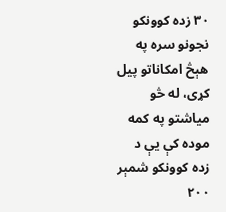۳۰ زده کوونکو نجونو سره په هېڅ امکاناتو پیل کړی، له څو میاشتو په کمه موده کې یې د زده کوونکو شمېر ۲۰۰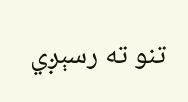تنو ته رسېږي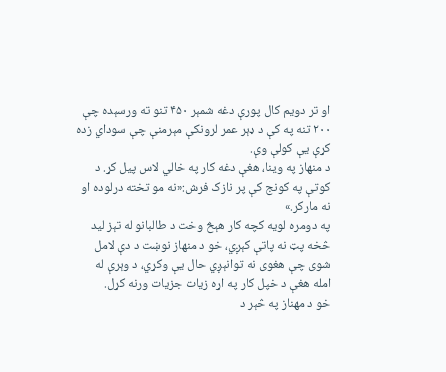او تر دویم کال پورې دغه شمېر ۴۵۰ تنو ته ورسېده چې ۲۰۰ تنه په کې د ډېر عمر لرونکې مېرمنې چې سوداي زده کړې یې کولې وې.
د منهاز په وینا، هغې دغه کار په خالي لاس پیل کړ. د کوتې په کونج کې پر نازک فرش:«نه مو تخته درلوده او نه مارکر.»
په دومره لویه کچه کار هېڅ وخت د طالبانو له تېز لید څخه پټ نه پاتې کېږي، خو د منهاز نوښت د دې لامل شوی چې هغوی نه توانېږي حال یې وکړي، د وېرې له امله هغې د خپل کار په اړه زیات جزیات ورنه کړل.
خو د مهناز په څېر د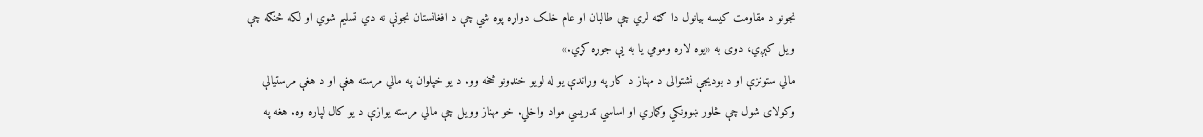نجونو د مقاومت کیسه بیانول دا ګټه لري چې طالبان او عام خلک دواړه پوه شي چې د افغانستان نجونې نه دي تسلیم شوي او لکه څنګه چې ویل کېږي، دوی به «یوه لاره ومومي یا به یې جوړه کړي.»
مالي ستونزې او د بودیجې نشتوالی د مهناز د کار په وړاندې یو له لویو خنډونو څخه وو. د یو خپلوان په مالي مرسته هغې او د هغې مرستیالې وکولای شول چې څلور ښوونکي وګماري او اساسي تدریسي مواد واخلي. خو مهناز وویل چې مالي مرسته یوازې د یو کال لپاره وه. هغه په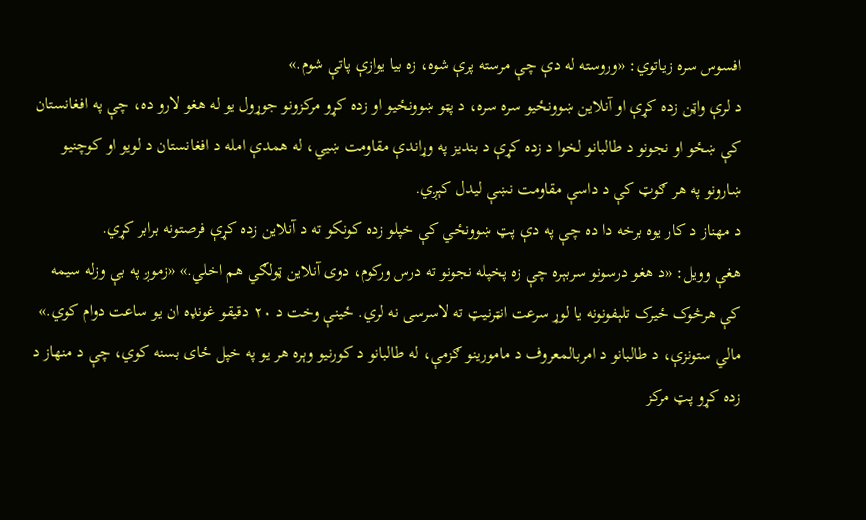افسوس سره زیاتوي: «وروسته له دې چې مرسته پرې شوه، زه بیا یوازې پاتې شوم.»
د لرې واټن زده کړې او آنلاین ښوونځیو سره سره، د پټو ښوونځیو او زده کړو مرکزونو جوړول یو له هغو لارو ده، چې په افغانستان کې ښځو او نجونو د طالبانو لخوا د زده کړې د بندیز په وړاندې مقاومت ښيي، له همدې امله د افغانستان د لویو او کوچنیو ښارونو په هر ګوټ کې د داسې مقاومت نښې لیدل کېږي.
د مهناز د کار یوه برخه دا ده چې په دې پټ ښوونځي کې خپلو زده کونکو ته د آنلاین زده کړې فرصتونه برابر کړي.
هغې وویل: «د هغو درسونو سربېره چې زه پخپله نجونو ته درس ورکوم، دوی آنلاین ټولګي هم اخلي.» «زموږ په بې وزله سیمه کې هرڅوک ځیرک تلېفونونه یا لوړ سرعت انټرنیټ ته لاسرسی نه لري. ځینې وخت د ۲۰ دقیقو غونډه ان یو ساعت دوام کوي.»
مالي ستونزې، د طالبانو د امربالمعروف د مامورینو ګزمې، له طالبانو د کورنیو وېره هر یو په خپل ځای بسنه کوي، چې د منهاز د زده کړو پټ مرکز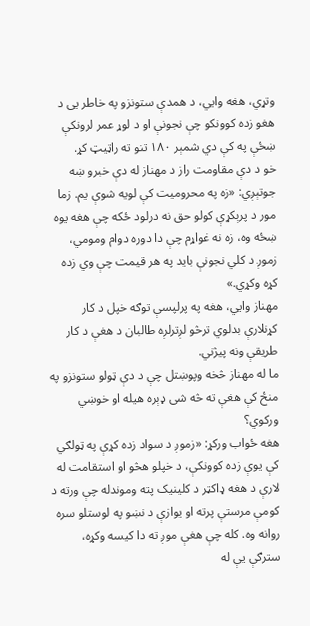وتړي، هغه وايي، د همدې ستونزو په خاطر یی د هغو زده کوونکو چې نجونې او د لوړ عمر لرونکې ښځې په کې دي شمېر ۱۸۰ تنو ته راټيټ کړ.
خو د دې مقاومت راز د مهناز له دې خبرو ښه جوتېږي: «زه په محرومیت کې لویه شوې یم. زما مور د پرېکړې کولو حق نه درلود ځکه چې هغه یوه ښځه وه، زه نه غواړم چې دا دوره دوام ومومي، زموږ د کلي نجونې باید په هر قیمت چې وي زده کړه وکړي.»
مهناز وايي، هغه په پرلپسې توګه خپل د کار کړنلارې بدلوي ترڅو لږترلږه طالبان د هغې د کار طریقې ونه پیژني.
ما له مهناز څخه وپوښتل چې د دې ټولو ستونزو په منځ کې هغې ته څه شی ډېره هیله او خوښي ورکوي؟
هغه ځواب ورکړ: «زموږ د سواد زده کړې په ټولګي کې یوې زده کوونکې، د خپلو هڅو او استقامت له لارې د هغه ډاکټر د کلینیک پته وموندله چې ورته د کومې مرستې پرته او یوازې د نښو په لوستلو سره روانه وه. کله چې هغې موږ ته دا کیسه وکړه، سترګې یې له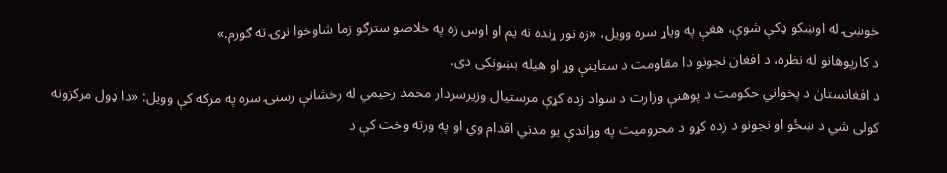خوښۍ له اوښکو ډکې شوې، هغې په ویاړ سره وویل، «زه نور ړنده نه یم او اوس زه په خلاصو سترګو زما شاوخوا نړۍ ته ګورم.»
د کارپوهانو له نظره، د افغان نجونو دا مقاومت د ستاینې وړ او هیله بښونکی دی.
د افغانستان د پخواني حکومت د پوهنې وزارت د سواد زده کړې مرستیال وزیرسردار محمد رحیمي له رخشانې رسنۍ سره په مرکه کې وویل: «دا ډول مرکزونه کولی شي د ښځو او نجونو د زده کړو د محرومیت په وړاندې یو مدني اقدام وي او په ورته وخت کې د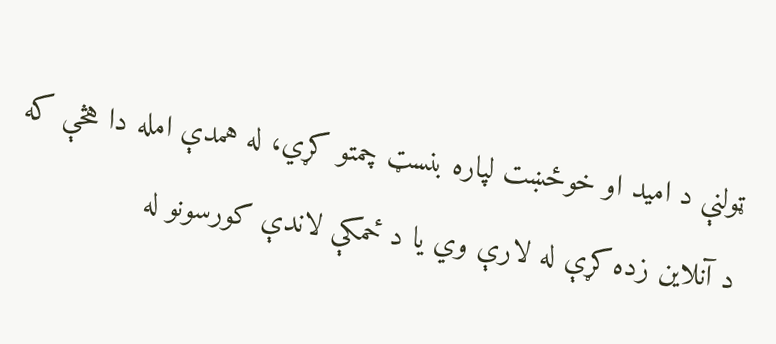ټولنې د امید او خوځښت لپاره بنسټ چمتو کړي، له همدې امله دا هڅې که د آنلاین زده کړې له لارې وي یا د ځمکې لاندې کورسونو له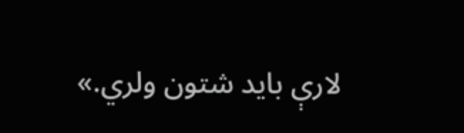لارې باید شتون ولري.»